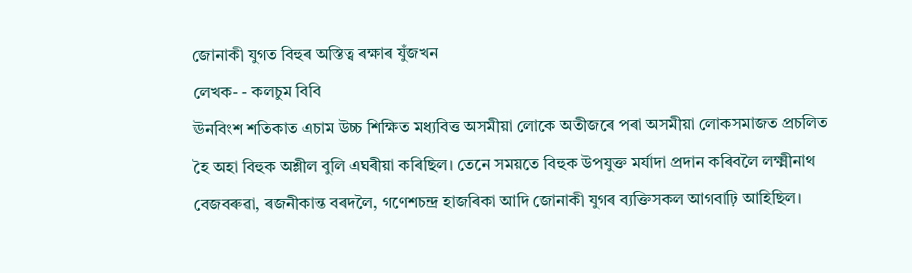জোনাকী যুগত বিহুৰ অস্তিত্ব ৰক্ষাৰ যুঁজখন
লেখক- - কলচুম বিবি
ঊনবিংশ শতিকাত এচাম উচ্চ শিক্ষিত মধ্যবিত্ত অসমীয়া লোকে অতীজৰে পৰা অসমীয়া লোকসমাজত প্ৰচলিত হৈ অহা বিহুক অশ্লীল বুলি এঘৰীয়া কৰিছিল। তেনে সময়তে বিহুক উপযুক্ত মৰ্যাদা প্ৰদান কৰিবলৈ লক্ষ্মীনাথ বেজবৰুৱা, ৰজনীকান্ত বৰদলৈ, গণেশচন্দ্ৰ হাজৰিকা আদি জোনাকী যুগৰ ব্যক্তিসকল আগবাঢ়ি আহিছিল।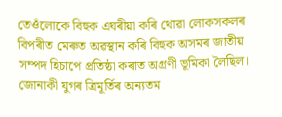তেওঁলোকে বিহুক এঘৰীয়া কৰি থোৱা লোকসকলৰ বিপৰীত মেৰুত অৱস্থান কৰি বিহুক অসমৰ জাতীয় সম্পদ হিচাপে প্ৰতিষ্ঠা কৰাত অগ্ৰণী ভূমিকা লৈছিল।
জোনাকী যুগৰ ত্ৰিমূৰ্তিৰ অন্যতম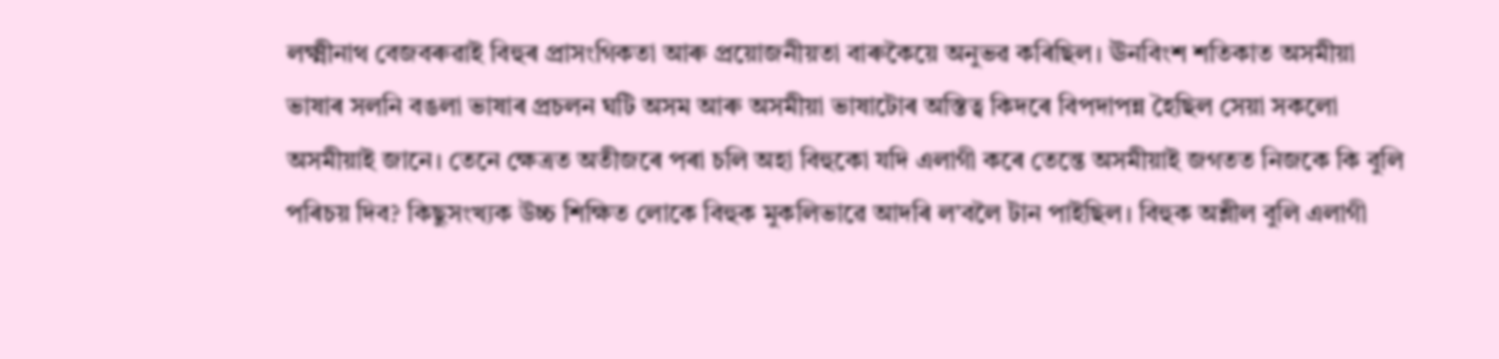লক্ষ্মীনাথ বেজবৰুৱাই বিহুৰ প্ৰাসংগিকতা আৰু প্ৰয়োজনীয়তা বাৰুকৈয়ে অনুভৱ কৰিছিল। ঊনবিংশ শতিকাত অসমীয়া ভাষাৰ সলনি বঙলা ভাষাৰ প্ৰচলন ঘটি অসম আৰু অসমীয়া ভাষাটোৰ অস্তিত্ব কিদৰে বিপদাপন্ন হৈছিল সেয়া সকলো অসমীয়াই জানে। তেনে ক্ষেত্ৰত অতীজৰে পৰা চলি অহা বিহুকো যদি এলাগী কৰে তেন্তে অসমীয়াই জগতত নিজকে কি বুলি পৰিচয় দিব? কিছুসংখ্যক উচ্চ শিক্ষিত লোকে বিহুক মুকলিভাৱে আদৰি ল’বলৈ টান পাইছিল। বিহুক অশ্লীল বুলি এলাগী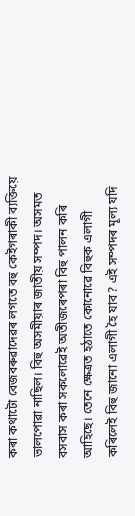কৰা কথাটো বেজবৰুৱাদেৱৰ লগতে বহু কেইগৰাকী ব্যক্তিয়ে ভালপোৱা নাছিল। বিহু অসমীয়াৰ জাতীয় সম্পদ। অসমত বসবাস কৰা সকলোৱেই অতীজৰেপৰা বিহু পালন কৰি আহিছে। তেনে ক্ষেত্ৰত হঠাতে কোনোৱে বিহুক এলাগী কৰিলেই বিহু জানো এলাগী হৈ যাব? এই সম্পদৰ মূল্য যদি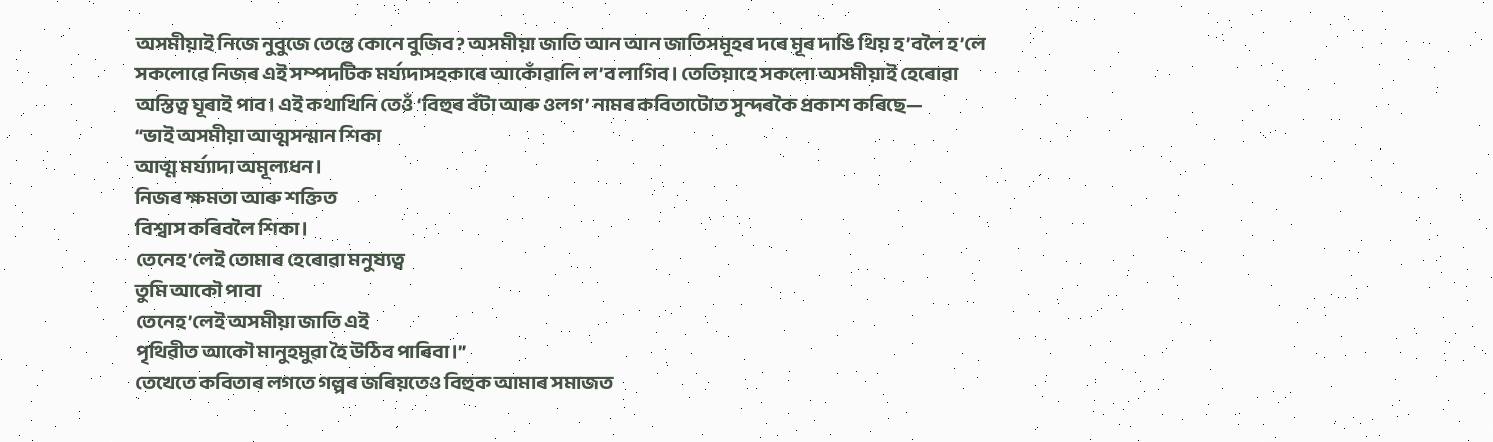অসমীয়াই নিজে নুবুজে তেন্তে কোনে বুজিব? অসমীয়া জাতি আন আন জাতিসমূহৰ দৰে মূৰ দাঙি থিয় হ’বলৈ হ’লে সকলোৱে নিজৰ এই সম্পদটিক মৰ্য্যদাসহকাৰে আকোঁৱালি ল’ব লাগিব। তেতিয়াহে সকলো অসমীয়াই হেৰোৱা অস্তিত্ব ঘূৰাই পাব। এই কথাখিনি তেওঁ ‘বিহুৰ বঁটা আৰু ওলগ’ নামৰ কবিতাটোত সুন্দৰকৈ প্ৰকাশ কৰিছে—
“ভাই অসমীয়া আত্মসন্মান শিকা
আত্ম মৰ্য্যাদা অমূল্যধন।
নিজৰ ক্ষমতা আৰু শক্তিত
বিশ্বাস কৰিবলৈ শিকা।
তেনেহ’লেই তোমাৰ হেৰোৱা মনুষ্যত্ব
তুমি আকৌ পাবা
তেনেহ’লেই অসমীয়া জাতি এই
পৃথিৱীত আকৌ মানুহমুৱা হৈ উঠিব পাৰিবা।”
তেখেতে কবিতাৰ লগতে গল্পৰ জৰিয়তেও বিহুক আমাৰ সমাজত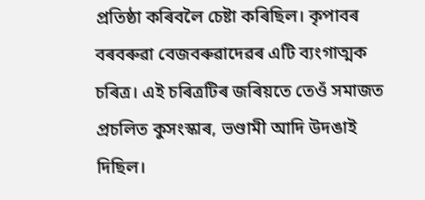প্ৰতিষ্ঠা কৰিবলৈ চেষ্টা কৰিছিল। কৃপাবৰ বৰবৰুৱা বেজবৰুৱাদেৱৰ এটি ব্যংগাত্মক চৰিত্ৰ। এই চৰিত্ৰটিৰ জৰিয়তে তেওঁ সমাজত প্ৰচলিত কুসংস্কাৰ, ভণ্ডামী আদি উদঙাই দিছিল।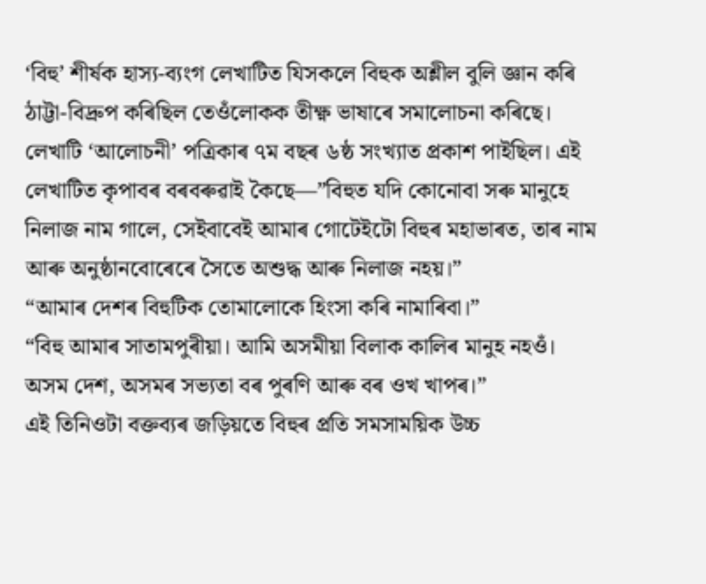‘বিহু’ শীৰ্ষক হাস্য-ব্যংগ লেখাটিত যিসকলে বিহুক অশ্লীল বুলি জ্ঞান কৰি ঠাট্টা-বিদ্ৰুপ কৰিছিল তেওঁলোকক তীক্ষ্ণ ভাষাৰে সমালোচনা কৰিছে। লেখাটি ‘আলোচনী’ পত্ৰিকাৰ ৭ম বছৰ ৬ষ্ঠ সংখ্যাত প্ৰকাশ পাইছিল। এই লেখাটিত কৃপাবৰ বৰবৰুৱাই কৈছে—”বিহুত যদি কোনোবা সৰু মানুহে নিলাজ নাম গালে, সেইবাবেই আমাৰ গোটেইটো বিহুৰ মহাভাৰত, তাৰ নাম আৰু অনুষ্ঠানবোৰেৰে সৈতে অশুদ্ধ আৰু নিলাজ নহয়।”
“আমাৰ দেশৰ বিহুটিক তোমালোকে হিংসা কৰি নামাৰিবা।”
“বিহু আমাৰ সাতামপুৰীয়া। আমি অসমীয়া বিলাক কালিৰ মানুহ নহওঁ। অসম দেশ, অসমৰ সভ্যতা বৰ পুৰণি আৰু বৰ ওখ খাপৰ।”
এই তিনিওটা বক্তব্যৰ জড়িয়তে বিহুৰ প্ৰতি সমসাময়িক উচ্চ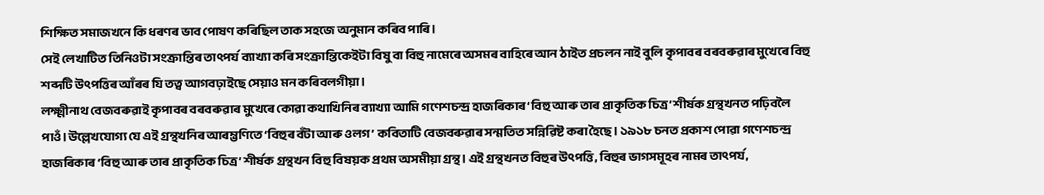শিক্ষিত সমাজখনে কি ধৰণৰ ভাব পোষণ কৰিছিল তাক সহজে অনুমান কৰিব পাৰি।
সেই লেখাটিত তিনিওটা সংক্ৰান্তিৰ তাৎপৰ্য ব্যাখ্যা কৰি সংক্ৰান্তিকেইটা বিষু বা বিহু নামেৰে অসমৰ বাহিৰে আন ঠাইত প্ৰচলন নাই বুলি কৃপাবৰ বৰবৰুৱাৰ মুখেৰে বিহু শব্দটি উৎপত্তিৰ আঁৰৰ যি তত্ব আগবঢ়াইছে সেয়াও মন কৰিবলগীয়া।
লক্ষ্মীনাথ বেজবৰুৱাই কৃপাবৰ বৰবৰুৱাৰ মুখেৰে কোৱা কথাখিনিৰ ব্যাখ্যা আমি গণেশচন্দ্ৰ হাজৰিকাৰ ‘বিহু আৰু তাৰ প্ৰাকৃতিক চিত্ৰ’ শীৰ্ষক গ্ৰন্থখনত পঢ়িবলৈ পাওঁ। উল্লেখযোগ্য যে এই গ্ৰন্থখনিৰ আৰম্ভণিতে ‘বিহুৰ বঁটা আৰু ওলগ’ কবিতাটি বেজবৰুৱাৰ সন্মতিত সন্নিৱিষ্ট কৰা হৈছে। ১৯১৮ চনত প্ৰকাশ পোৱা গণেশচন্দ্ৰ হাজৰিকাৰ ‘বিহু আৰু তাৰ প্ৰাকৃতিক চিত্ৰ’ শীৰ্ষক গ্ৰন্থখন বিহু বিষয়ক প্ৰথম অসমীয়া গ্ৰন্থ। এই গ্ৰন্থখনত বিহুৰ উৎপত্তি, বিহুৰ ভাগসমূহৰ নামৰ তাৎপৰ্য,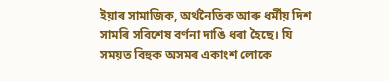ইয়াৰ সামাজিক, অৰ্থনৈতিক আৰু ধৰ্মীয় দিশ সামৰি সবিশেষ বৰ্ণনা দাঙি ধৰা হৈছে। যি সময়ত বিহুক অসমৰ একাংশ লোকে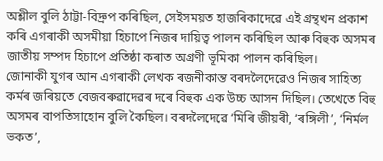অশ্লীল বুলি ঠাট্টা-বিদ্ৰুপ কৰিছিল, সেইসময়ত হাজৰিকাদেৱে এই গ্ৰন্থখন প্ৰকাশ কৰি এগৰাকী অসমীয়া হিচাপে নিজৰ দায়িত্ব পালন কৰিছিল আৰু বিহুক অসমৰ জাতীয় সম্পদ হিচাপে প্ৰতিষ্ঠা কৰাত অগ্ৰণী ভূমিকা পালন কৰিছিল।
জোনাকী যুগৰ আন এগৰাকী লেখক ৰজনীকান্ত বৰদলৈদেৱেও নিজৰ সাহিত্য কৰ্মৰ জৰিয়তে বেজবৰুৱাদেৱৰ দৰে বিহুক এক উচ্চ আসন দিছিল। তেখেতে বিহু অসমৰ বাপতিসাহোন বুলি কৈছিল। বৰদলৈদেৱে ‘মিৰি জীয়ৰী, ‘ৰঙ্গিলী’, ‘নিৰ্মল ভকত’,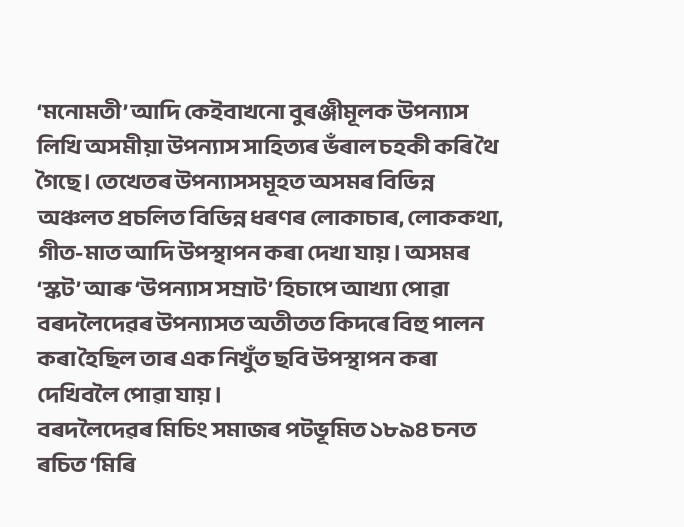‘মনোমতী’ আদি কেইবাখনো বুৰঞ্জীমূলক উপন্যাস লিখি অসমীয়া উপন্যাস সাহিত্যৰ ভঁৰাল চহকী কৰি থৈ গৈছে। তেখেতৰ উপন্যাসসমূহত অসমৰ বিভিন্ন অঞ্চলত প্ৰচলিত বিভিন্ন ধৰণৰ লোকাচাৰ, লোককথা, গীত-মাত আদি উপস্থাপন কৰা দেখা যায়। অসমৰ ‘স্কট’ আৰু ‘উপন্যাস সম্ৰাট’ হিচাপে আখ্যা পোৱা বৰদলৈদেৱৰ উপন্যাসত অতীতত কিদৰে বিহু পালন কৰা হৈছিল তাৰ এক নিখুঁত ছবি উপস্থাপন কৰা দেখিবলৈ পোৱা যায়।
বৰদলৈদেৱৰ মিচিং সমাজৰ পটভূমিত ১৮৯৪ চনত ৰচিত ‘মিৰি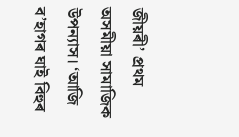জীয়ৰী’ প্ৰথম অসমীয়া সামাজিক উপন্যাস। ‘আজি ব’হাগৰ ঘাই বিহুৰ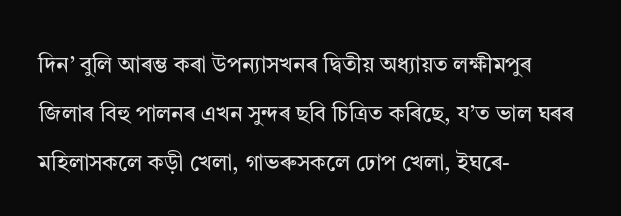দিন’ বুলি আৰম্ভ কৰা উপন্যাসখনৰ দ্বিতীয় অধ্যায়ত লক্ষীমপুৰ জিলাৰ বিহু পালনৰ এখন সুন্দৰ ছবি চিত্ৰিত কৰিছে, য’ত ভাল ঘৰৰ মহিলাসকলে কড়ী খেলা, গাভৰুসকলে ঢোপ খেলা, ইঘৰে-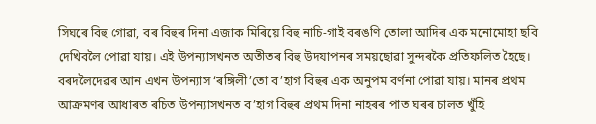সিঘৰে বিহু গোৱা, বৰ বিহুৰ দিনা এজাক মিৰিয়ে বিহু নাচি-গাই বৰঙণি তোলা আদিৰ এক মনোমোহা ছবি দেখিবলৈ পোৱা যায়। এই উপন্যাসখনত অতীতৰ বিহু উদযাপনৰ সময়ছোৱা সুন্দৰকৈ প্ৰতিফলিত হৈছে। বৰদলৈদেৱৰ আন এখন উপন্যাস ‘ৰঙ্গিলী’তো ব’হাগ বিহুৰ এক অনুপম বৰ্ণনা পোৱা যায়। মানৰ প্ৰথম আক্ৰমণৰ আধাৰত ৰচিত উপন্যাসখনত ব’হাগ বিহুৰ প্ৰথম দিনা নাহৰৰ পাত ঘৰৰ চালত খুঁহি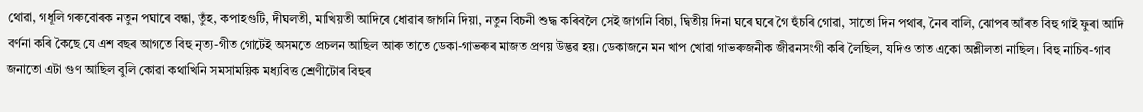থোৱা, গধূলি গৰুবোৰক নতুন পঘাৰে বন্ধা, তুঁহ, কপাহগুটি, দীঘলতী, মাখিয়তী আদিৰে ধোৱাৰ জাগনি দিয়া, নতুন বিচনী শুদ্ধ কৰিবলৈ সেই জাগনি বিচা, দ্বিতীয় দিনা ঘৰে ঘৰে গৈ হুঁচৰি গোৱা, সাতো দিন পথাৰ, নৈৰ বালি, ঝোপৰ আঁৰত বিহু গাই ফুৰা আদি বৰ্ণনা কৰি কৈছে যে এশ বছৰ আগতে বিহু নৃত্য-গীত গোটেই অসমতে প্ৰচলন আছিল আৰু তাতে ডেকা-গাভৰুৰ মাজত প্ৰণয় উদ্ভৱ হয়। ডেকাজনে মন খাপ খোৱা গাভৰুজনীক জীৱনসংগী কৰি লৈছিল, যদিও তাত একো অশ্লীলতা নাছিল। বিহু নাচিব-গাব জনাতো এটা গুণ আছিল বুলি কোৱা কথাখিনি সমসাময়িক মধ্যবিত্ত শ্ৰেণীটোৰ বিহুৰ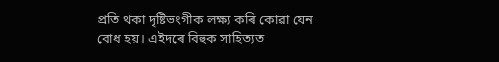প্ৰতি থকা দৃষ্টিভংগীক লক্ষ্য কৰি কোৱা যেন বোধ হয়। এইদৰে বিহুক সাহিত্যত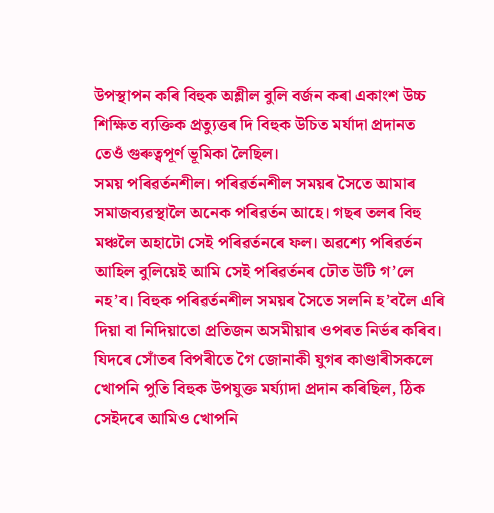উপস্থাপন কৰি বিহুক অশ্লীল বুলি বৰ্জন কৰা একাংশ উচ্চ শিক্ষিত ব্যক্তিক প্ৰত্যুত্তৰ দি বিহুক উচিত মৰ্যাদা প্ৰদানত তেওঁ গুৰুত্বপূৰ্ণ ভূমিকা লৈছিল।
সময় পৰিৱৰ্তনশীল। পৰিৱৰ্তনশীল সময়ৰ সৈতে আমাৰ সমাজব্যৱস্থালৈ অনেক পৰিৱৰ্তন আহে। গছৰ তলৰ বিহু মঞ্চলৈ অহাটো সেই পৰিৱৰ্তনৰে ফল। অৱশ্যে পৰিৱৰ্তন আহিল বুলিয়েই আমি সেই পৰিৱৰ্তনৰ ঢৌত উটি গ’লে নহ’ব। বিহুক পৰিৱৰ্তনশীল সময়ৰ সৈতে সলনি হ’বলৈ এৰি দিয়া বা নিদিয়াতো প্ৰতিজন অসমীয়াৰ ওপৰত নিৰ্ভৰ কৰিব। যিদৰে সোঁতৰ বিপৰীতে গৈ জোনাকী যুগৰ কাণ্ডাৰীসকলে খোপনি পুতি বিহুক উপযুক্ত মৰ্য্যাদা প্ৰদান কৰিছিল, ঠিক সেইদৰে আমিও খোপনি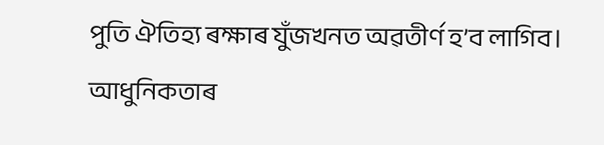পুতি ঐতিহ্য ৰক্ষাৰ যুঁজখনত অৱতীৰ্ণ হ’ব লাগিব।
আধুনিকতাৰ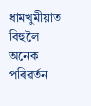ধামখুমীয়াত বিহুলৈ অনেক পৰিৱৰ্তন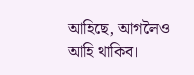আহিছে, আগলৈও আহি থাকিব।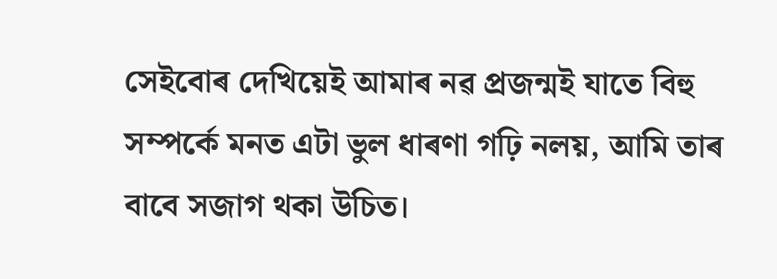সেইবোৰ দেখিয়েই আমাৰ নৱ প্ৰজন্মই যাতে বিহু সম্পৰ্কে মনত এটা ভুল ধাৰণা গঢ়ি নলয়, আমি তাৰ বাবে সজাগ থকা উচিত।